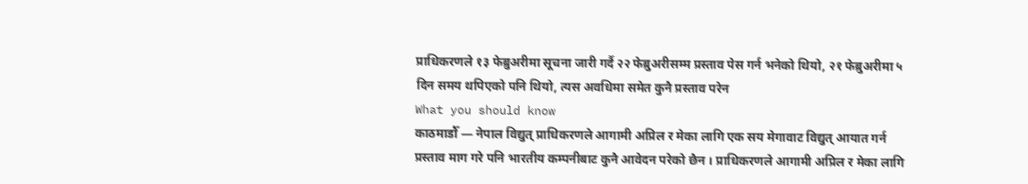प्राधिकरणले १३ फेब्रुअरीमा सूचना जारी गर्दै २२ फेब्रुअरीसम्म प्रस्ताव पेस गर्न भनेको थियो, २१ फेब्रुअरीमा ५ दिन समय थपिएको पनि थियो, त्यस अवधिमा समेत कुनै प्रस्ताव परेन
What you should know
काठमाडौँ — नेपाल विद्युत् प्राधिकरणले आगामी अप्रिल र मेका लागि एक सय मेगावाट विद्युत् आयात गर्न प्रस्ताव माग गरे पनि भारतीय कम्पनीबाट कुनै आवेदन परेको छैन । प्राधिकरणले आगामी अप्रिल र मेका लागि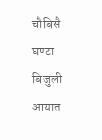चौबिसै घण्टा बिजुली आयात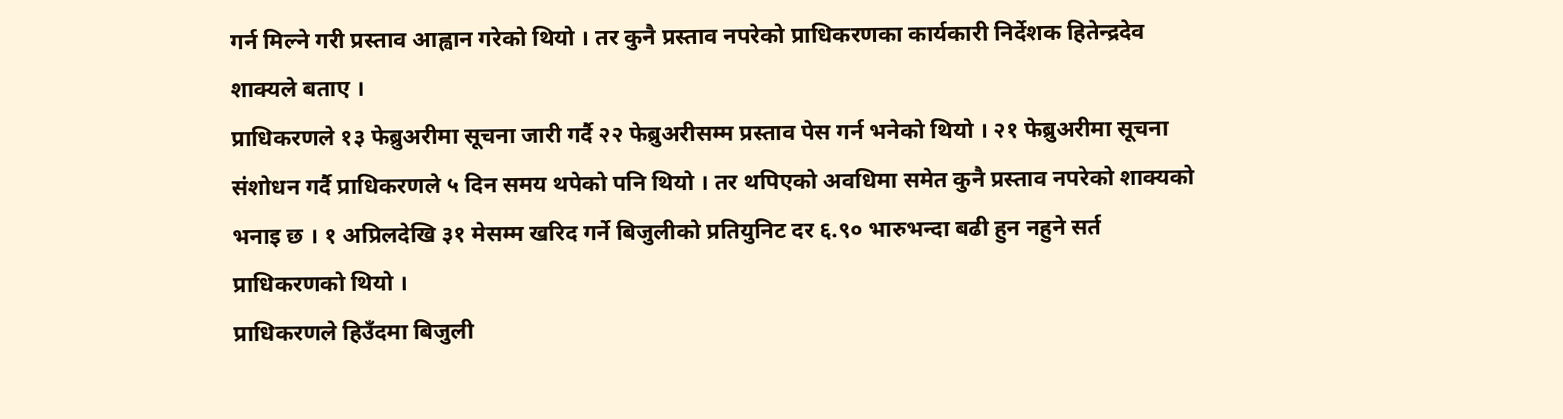गर्न मिल्ने गरी प्रस्ताव आह्वान गरेको थियो । तर कुनै प्रस्ताव नपरेको प्राधिकरणका कार्यकारी निर्देशक हितेन्द्रदेव शाक्यले बताए ।
प्राधिकरणले १३ फेब्रुअरीमा सूचना जारी गर्दै २२ फेब्रुअरीसम्म प्रस्ताव पेस गर्न भनेको थियो । २१ फेब्रुअरीमा सूचना संशोधन गर्दै प्राधिकरणले ५ दिन समय थपेको पनि थियो । तर थपिएको अवधिमा समेत कुनै प्रस्ताव नपरेको शाक्यको भनाइ छ । १ अप्रिलदेखि ३१ मेसम्म खरिद गर्ने बिजुलीको प्रतियुनिट दर ६.९० भारुभन्दा बढी हुन नहुने सर्त प्राधिकरणको थियो ।
प्राधिकरणले हिउँदमा बिजुली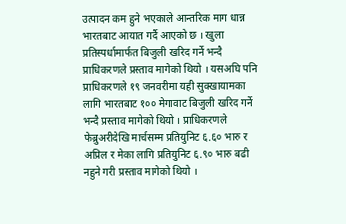उत्पादन कम हुने भएकाले आन्तरिक माग धान्न भारतबाट आयात गर्दै आएको छ । खुला प्रतिस्पर्धामार्फत बिजुली खरिद गर्ने भन्दै प्राधिकरणले प्रस्ताव मागेको थियो । यसअघि पनि प्राधिकरणले १९ जनवरीमा यही सुक्खायामका लागि भारतबाट १०० मेगावाट बिजुली खरिद गर्ने भन्दै प्रस्ताव मागेको थियो । प्राधिकरणले फेब्रुअरीदेखि मार्चसम्म प्रतियुनिट ६.६० भारु र अप्रिल र मेका लागि प्रतियुनिट ६.९० भारु बढी नहुने गरी प्रस्ताव मागेको थियो ।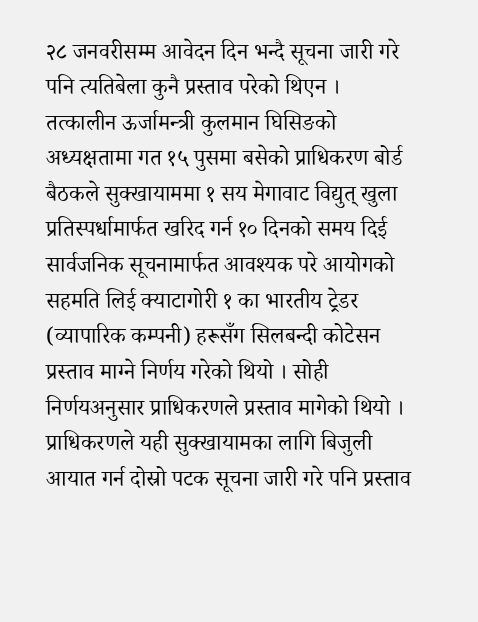२८ जनवरीसम्म आवेदन दिन भन्दै सूचना जारी गरे पनि त्यतिबेला कुनै प्रस्ताव परेको थिएन ।
तत्कालीन ऊर्जामन्त्री कुलमान घिसिङको अध्यक्षतामा गत १५ पुसमा बसेको प्राधिकरण बोर्ड बैठकले सुक्खायाममा १ सय मेगावाट विद्युत् खुला प्रतिस्पर्धामार्फत खरिद गर्न १० दिनको समय दिई सार्वजनिक सूचनामार्फत आवश्यक परे आयोगको सहमति लिई क्याटागोरी १ का भारतीय ट्रेडर (व्यापारिक कम्पनी) हरूसँग सिलबन्दी कोटेसन प्रस्ताव माग्ने निर्णय गरेको थियो । सोही निर्णयअनुसार प्राधिकरणले प्रस्ताव मागेको थियो ।
प्राधिकरणले यही सुक्खायामका लागि बिजुली आयात गर्न दोस्रो पटक सूचना जारी गरे पनि प्रस्ताव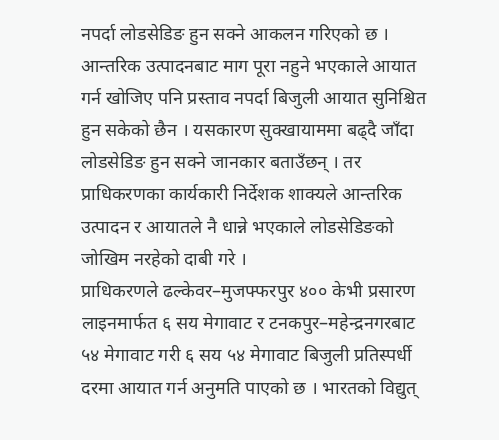नपर्दा लोडसेडिङ हुन सक्ने आकलन गरिएको छ । आन्तरिक उत्पादनबाट माग पूरा नहुने भएकाले आयात गर्न खोजिए पनि प्रस्ताव नपर्दा बिजुली आयात सुनिश्चित हुन सकेको छैन । यसकारण सुक्खायाममा बढ्दै जाँदा लोडसेडिङ हुन सक्ने जानकार बताउँछन् । तर प्राधिकरणका कार्यकारी निर्देशक शाक्यले आन्तरिक उत्पादन र आयातले नै धान्ने भएकाले लोडसेडिङको जोखिम नरहेको दाबी गरे ।
प्राधिकरणले ढल्केवर–मुजफ्फरपुर ४०० केभी प्रसारण लाइनमार्फत ६ सय मेगावाट र टनकपुर–महेन्द्रनगरबाट ५४ मेगावाट गरी ६ सय ५४ मेगावाट बिजुली प्रतिस्पर्धी दरमा आयात गर्न अनुमति पाएको छ । भारतको विद्युत्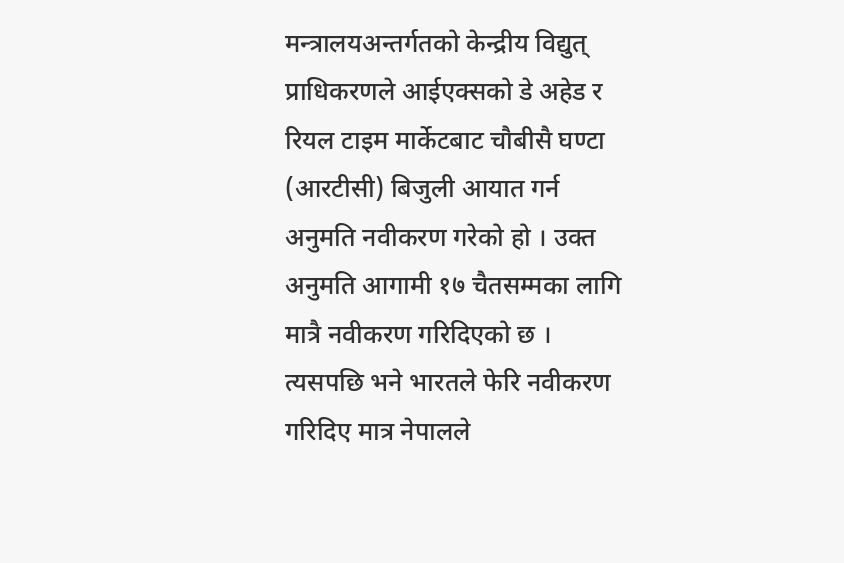मन्त्रालयअन्तर्गतको केन्द्रीय विद्युत् प्राधिकरणले आईएक्सको डे अहेड र रियल टाइम मार्केटबाट चौबीसै घण्टा (आरटीसी) बिजुली आयात गर्न अनुमति नवीकरण गरेको हो । उक्त अनुमति आगामी १७ चैतसम्मका लागि मात्रै नवीकरण गरिदिएको छ । त्यसपछि भने भारतले फेरि नवीकरण गरिदिए मात्र नेपालले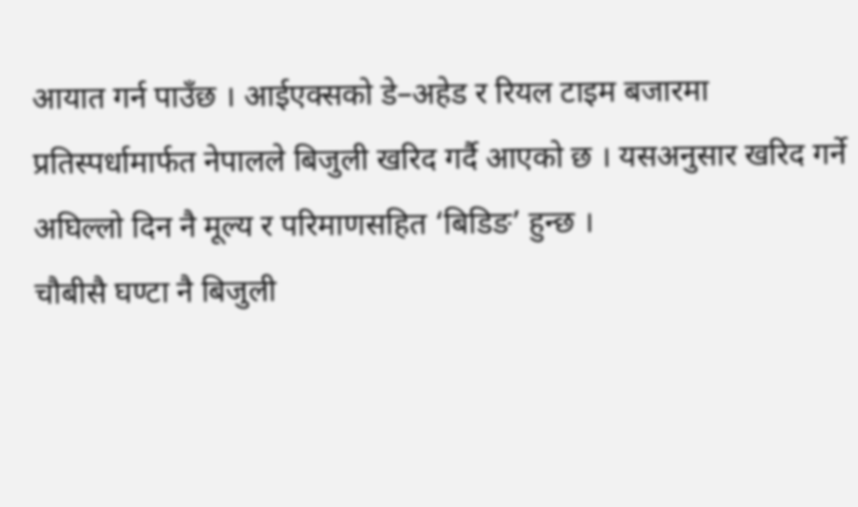आयात गर्न पाउँछ । आईएक्सको डे–अहेड र रियल टाइम बजारमा प्रतिस्पर्धामार्फत नेपालले बिजुली खरिद गर्दै आएको छ । यसअनुसार खरिद गर्ने अघिल्लो दिन नै मूल्य र परिमाणसहित ‘बिडिङ’ हुन्छ ।
चौबीसै घण्टा नै बिजुली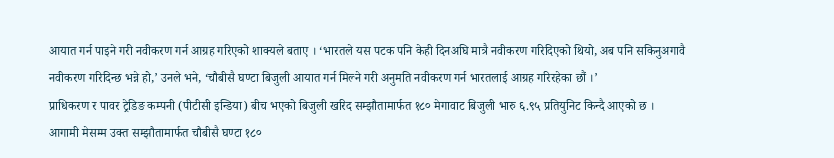आयात गर्न पाइने गरी नवीकरण गर्न आग्रह गरिएको शाक्यले बताए । ‘भारतले यस पटक पनि केही दिनअघि मात्रै नवीकरण गरिदिएको थियो, अब पनि सकिनुअगावै नवीकरण गरिदिन्छ भन्ने हो,’ उनले भने, ‘चौबीसै घण्टा बिजुली आयात गर्न मिल्ने गरी अनुमति नवीकरण गर्न भारतलाई आग्रह गरिरहेका छौं ।’
प्राधिकरण र पावर ट्रेडिङ कम्पनी (पीटीसी इन्डिया) बीच भएको बिजुली खरिद सम्झौतामार्फत १८० मेगावाट बिजुली भारु ६.९५ प्रतियुनिट किन्दै आएको छ । आगामी मेसम्म उक्त सम्झौतामार्फत चौबीसै घण्टा १८०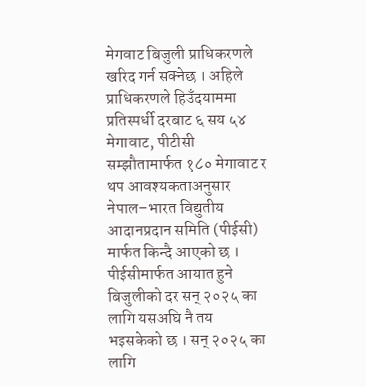मेगवाट बिजुली प्राधिकरणले खरिद गर्न सक्नेछ । अहिले प्राधिकरणले हिउँदयाममा प्रतिस्पर्धी दरबाट ६ सय ५४ मेगावाट, पीटीसी सम्झौतामार्फत १८० मेगावाट र थप आवश्यकताअनुसार नेपाल–भारत विद्युतीय आदानप्रदान समिति (पीईसी) मार्फत किन्दै आएको छ ।
पीईसीमार्फत आयात हुने बिजुलीको दर सन् २०२५ का लागि यसअघि नै तय भइसकेको छ । सन् २०२५ का लागि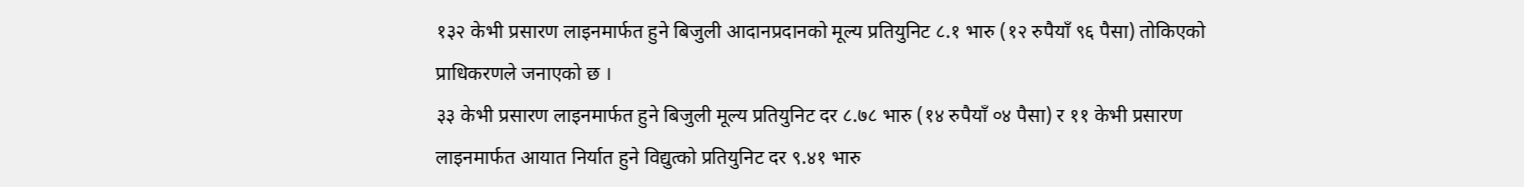१३२ केभी प्रसारण लाइनमार्फत हुने बिजुली आदानप्रदानको मूल्य प्रतियुनिट ८.१ भारु (१२ रुपैयाँ ९६ पैसा) तोकिएको प्राधिकरणले जनाएको छ ।
३३ केभी प्रसारण लाइनमार्फत हुने बिजुली मूल्य प्रतियुनिट दर ८.७८ भारु (१४ रुपैयाँ ०४ पैसा) र ११ केभी प्रसारण लाइनमार्फत आयात निर्यात हुने विद्युत्को प्रतियुनिट दर ९.४१ भारु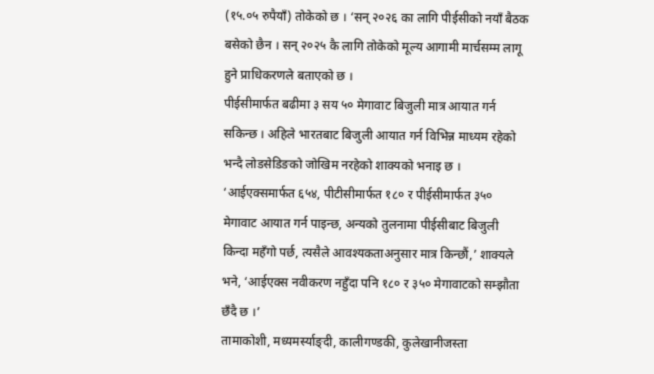(१५.०५ रुपैयाँ) तोकेको छ । ‘सन् २०२६ का लागि पीईसीको नयाँ बैठक बसेको छैन । सन् २०२५ कै लागि तोकेको मूल्य आगामी मार्चसम्म लागू हुने प्राधिकरणले बताएको छ ।
पीईसीमार्फत बढीमा ३ सय ५० मेगावाट बिजुली मात्र आयात गर्न सकिन्छ । अहिले भारतबाट बिजुली आयात गर्न विभिन्न माध्यम रहेको भन्दै लोडसेडिङको जोखिम नरहेको शाक्यको भनाइ छ । ‘आईएक्समार्फत ६५४, पीटीसीमार्फत १८० र पीईसीमार्फत ३५० मेगावाट आयात गर्न पाइन्छ, अन्यको तुलनामा पीईसीबाट बिजुली किन्दा महँगो पर्छ, त्यसैले आवश्यकताअनुसार मात्र किन्छौं,’ शाक्यले भने, ‘आईएक्स नवीकरण नहुँदा पनि १८० र ३५० मेगावाटको सम्झौता छँदै छ ।’
तामाकोशी, मध्यमर्स्याङ्दी, कालीगण्डकी, कुलेखानीजस्ता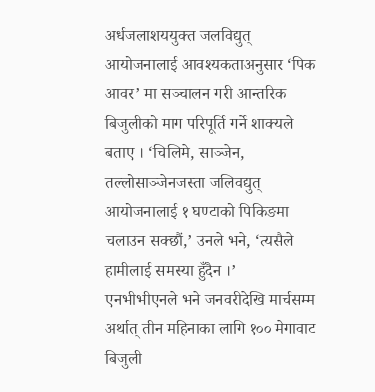अर्धजलाशययुक्त जलविद्युत् आयोजनालाई आवश्यकताअनुसार ‘पिक आवर’ मा सञ्चालन गरी आन्तरिक बिजुलीको माग परिपूर्ति गर्ने शाक्यले बताए । ‘चिलिमे, साञ्जेन, तल्लोसाञ्जेनजस्ता जलिवद्युत् आयोजनालाई १ घण्टाको पिकिङमा चलाउन सक्छौं,’ उनले भने, ‘त्यसैले हामीलाई समस्या हुँदैन ।’
एनभीभीएनले भने जनवरीदेखि मार्चसम्म अर्थात् तीन महिनाका लागि १०० मेगावाट बिजुली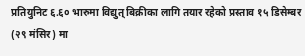प्रतियुनिट ६.६० भारुमा विद्युत् बिक्रीका लागि तयार रहेको प्रस्ताव १५ डिसेम्बर (२९ मंसिर) मा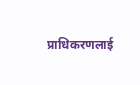प्राधिकरणलाई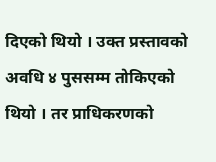दिएको थियो । उक्त प्रस्तावको अवधि ४ पुससम्म तोकिएको थियो । तर प्राधिकरणको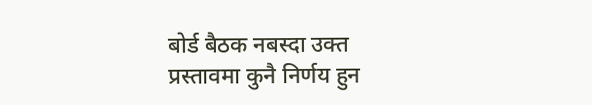बोर्ड बैठक नबस्दा उक्त प्रस्तावमा कुनै निर्णय हुन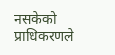नसकेको प्राधिकरणले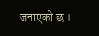जनाएको छ ।